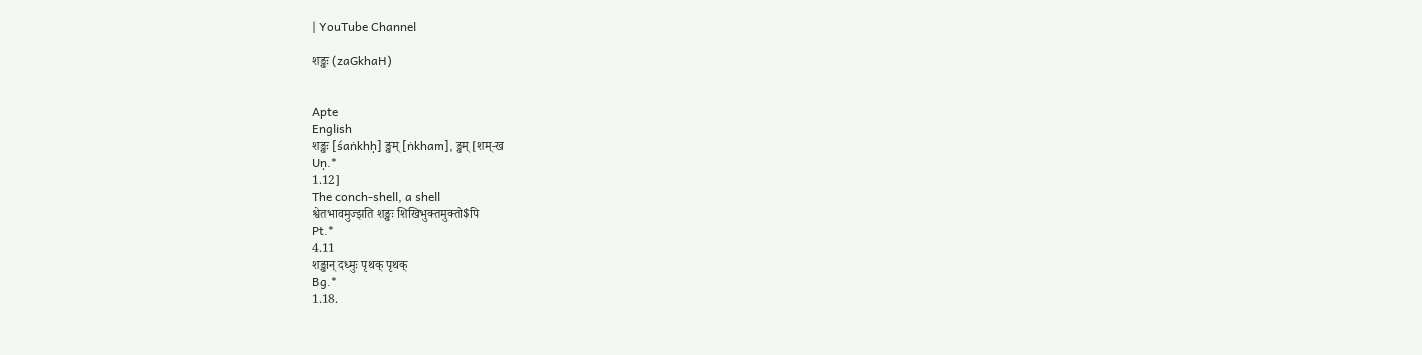| YouTube Channel

शङ्खः (zaGkhaH)


Apte
English
शङ्खः [śaṅkhḥ] ङ्खम् [ṅkham], ङ्खम् [शम्-ख
Uṇ.*
1.12]
The conch-shell, a shell
श्वेतभावमुज्झति शङ्खः शिखिभुक्तमुक्तो$पि
Pt.*
4.11
शङ्खान् दध्मुः पृथक् पृथक्
Bg.*
1.18.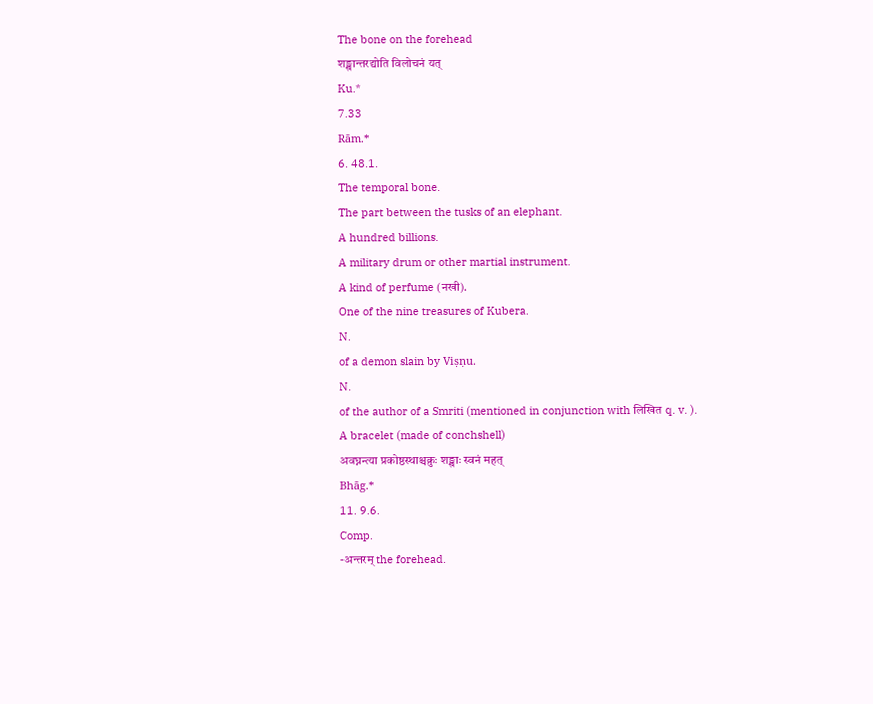The bone on the forehead
शङ्खान्तरद्योति विलोचनं यत्
Ku.*
7.33
Rām.*
6. 48.1.
The temporal bone.
The part between the tusks of an elephant.
A hundred billions.
A military drum or other martial instrument.
A kind of perfume (नखी).
One of the nine treasures of Kubera.
N.
of a demon slain by Viṣṇu.
N.
of the author of a Smriti (mentioned in conjunction with लिखित q. v. ).
A bracelet (made of conchshell)
अवघ्नन्त्या प्रकोष्ठस्थाश्चक्रुः शङ्खाः स्वनं महत्
Bhāg.*
11. 9.6.
Comp.
-अन्तरम् the forehead.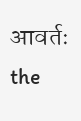आवर्तः the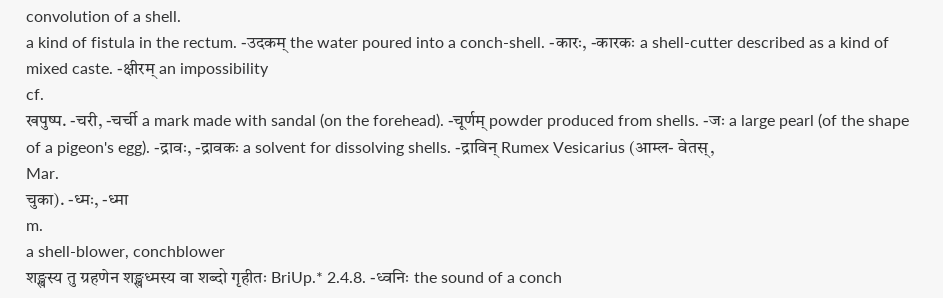convolution of a shell.
a kind of fistula in the rectum. -उदकम् the water poured into a conch-shell. -कारः, -कारकः a shell-cutter described as a kind of mixed caste. -क्षीरम् an impossibility
cf.
खपुष्प. -चरी, -चर्ची a mark made with sandal (on the forehead). -चूर्णम् powder produced from shells. -जः a large pearl (of the shape of a pigeon's egg). -द्रावः, -द्रावकः a solvent for dissolving shells. -द्राविन् Rumex Vesicarius (आम्ल- वेतस्,
Mar.
चुका). -ध्मः, -ध्मा
m.
a shell-blower, conchblower
शङ्खस्य तु ग्रहणेन शङ्खध्मस्य वा शब्दो गृहीतः BriUp.* 2.4.8. -ध्वनिः the sound of a conch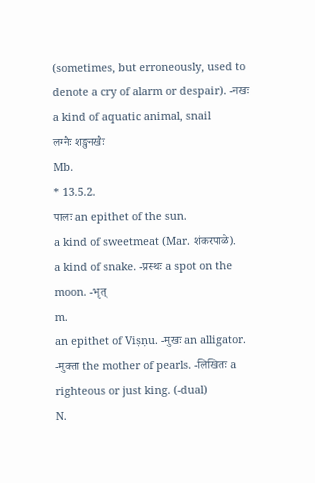(sometimes, but erroneously, used to denote a cry of alarm or despair). -नखः a kind of aquatic animal, snail
लग्नैः शङ्खनखैः
Mb.
* 13.5.2.
पालः an epithet of the sun.
a kind of sweetmeat (Mar. शंकरपाळे).
a kind of snake. -प्रस्थः a spot on the moon. -भृत्
m.
an epithet of Viṣṇu. -मुखः an alligator. -मुक्ता the mother of pearls. -लिखितः a righteous or just king. (-dual)
N.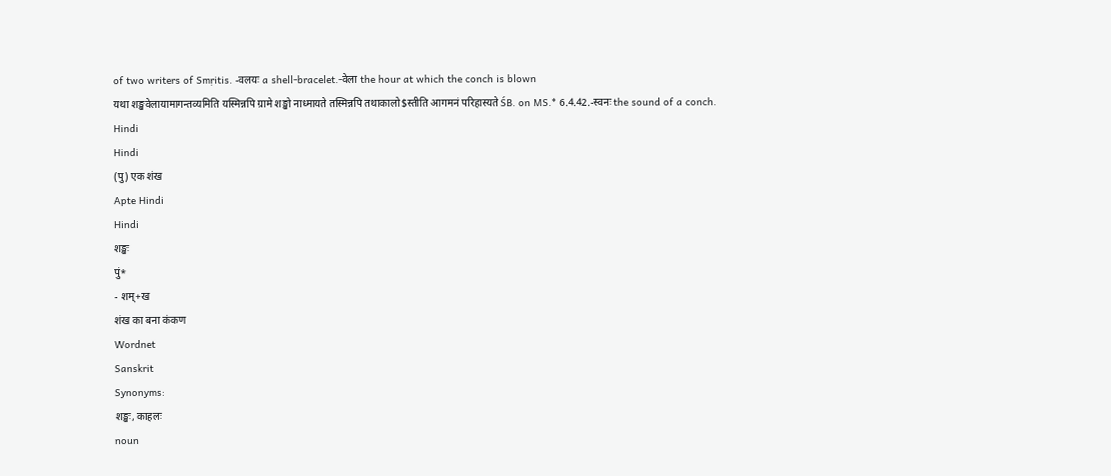of two writers of Smṛitis. -वलयः a shell-bracelet.-वेला the hour at which the conch is blown
यथा शङ्खवेलायामागन्तव्यमिति यस्मिन्नपि ग्रामे शङ्खो नाध्मायते तस्मिन्नपि तथाकालो$स्तीति आगमनं परिहास्यते ŚB. on MS.* 6.4.42.-स्वनः the sound of a conch.
Hindi
Hindi
(पु) एक शंख
Apte Hindi
Hindi
शङ्खः
पुं*
- शम्+ख
शंख का बना कंकण
Wordnet
Sanskrit
Synonyms:
शङ्खः, काहलः
noun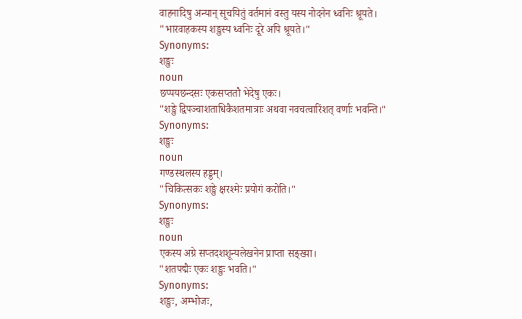वाहनादिषु अन्यान् सूचयितुं वर्तमानं वस्तु यस्य नोदनेन ध्वनिः श्रूयते।
"भारवाहकस्य शङ्खस्य ध्वनिः दूरे अपि श्रूयते।"
Synonyms:
शङ्खः
noun
छप्पयछन्दसः एकसप्ततौ भेदेषु एकः।
"शङ्खे द्विपञ्चाशताधिकैशतमात्राः अथवा नवचत्वारिंशत् वर्णाः भवन्ति।"
Synonyms:
शङ्खः
noun
गण्डस्थलस्य हड्डम्।
"चिकित्सकः शङ्खे क्षरश्मेः प्रयोगं करोति।"
Synonyms:
शङ्खः
noun
एकस्य अग्रे सप्तदशशून्यलेखनेन प्राप्ता सङ्ख्या।
"शतपद्मैः एकः शङ्खः भवति।"
Synonyms:
शङ्खः, अम्भोजः,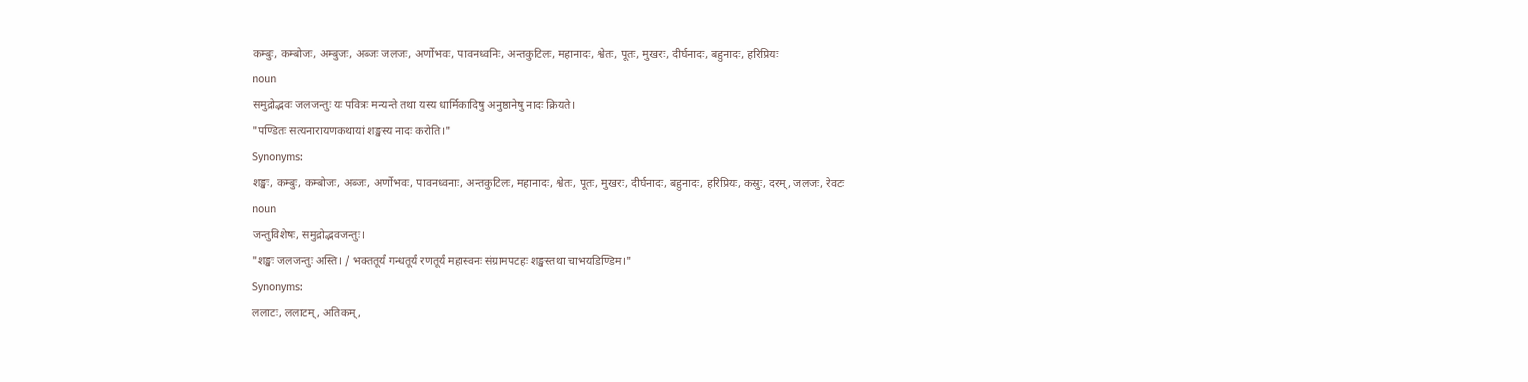कम्बुः, कम्बोजः, अम्बुजः, अब्जः जलजः, अर्णोभवः, पावनध्वनिः, अन्तकुटिलः, महानादः, श्वेतः, पूतः, मुखरः, दीर्घनादः, बहुनादः, हरिप्रियः
noun
समुद्रोद्भवः जलजन्तुः यः पवित्रः मन्यन्ते तथा यस्य धार्मिकादिषु अनुष्ठानेषु नादः क्रियते।
"पण्डितः सत्यनारायणकथायां शङ्खस्य नादः करोति।"
Synonyms:
शङ्खः, कम्बुः, कम्बोजः, अब्जः, अर्णोभवः, पावनध्वनाः, अन्तकुटिलः, महानादः, श्वेतः, पूतः, मुखरः, दीर्घनादः, बहुनादः, हरिप्रियः, कस्रुः, दरम्, जलजः, रेवटः
noun
जन्तुविशेषः, समुद्रोद्भवजन्तुः।
"शङ्खः जलजन्तुः अस्ति। / भक्ततूर्यं गन्धतूर्यं रणतूर्यं महास्वनः संग्रामपटहः शङ्खस्तथा चाभयडिण्डिम।"
Synonyms:
ललाटः, ललाटम्, अतिकम्,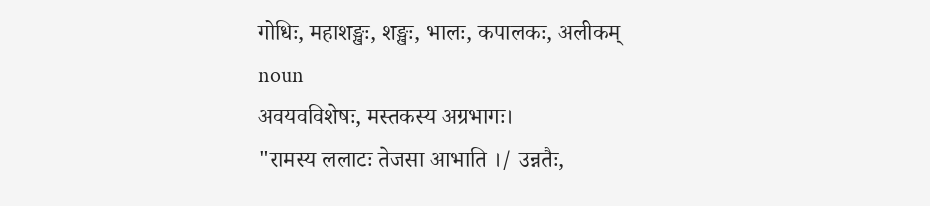गोधिः, महाशङ्खः, शङ्खः, भालः, कपालकः, अलीकम्
noun
अवयवविशेषः, मस्तकस्य अग्रभागः।
"रामस्य ललाटः तेजसा आभाति ।/ उन्नतैः,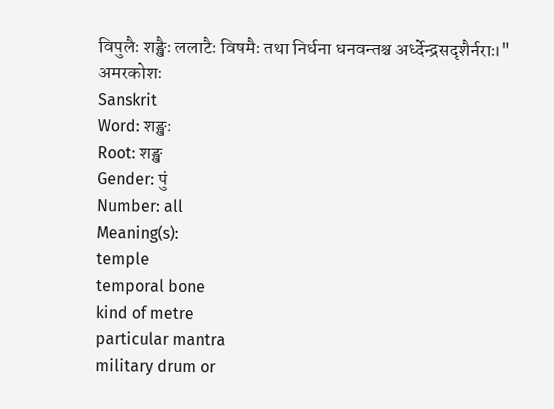विपुलैः शङ्खैः ललाटैः विषमैः तथा निर्धना धनवन्तश्च अर्ध्देन्द्रसदृशैर्नराः।"
अमरकोशः
Sanskrit
Word: शङ्खः
Root: शङ्ख
Gender: पुं
Number: all
Meaning(s):
temple
temporal bone
kind of metre
particular mantra
military drum or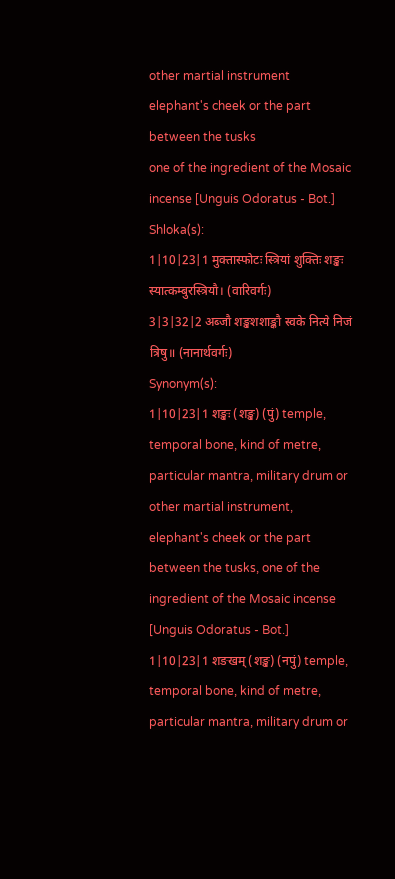other martial instrument
elephant's cheek or the part between the tusks
one of the ingredient of the Mosaic incense [Unguis Odoratus - Bot.]
Shloka(s):
1|10|23|1 मुक्तास्फोटः स्त्रियां शुक्तिः शङ्खः स्यात्कम्बुरस्त्रियौ। (वारिवर्गः)
3|3|32|2 अब्जौ शङ्खशशाङ्कौ स्वके नित्ये निजं त्रिषु॥ (नानार्थवर्गः)
Synonym(s):
1|10|23|1 शङ्खः (शङ्ख) (पुं) temple, temporal bone, kind of metre, particular mantra, military drum or other martial instrument, elephant's cheek or the part between the tusks, one of the ingredient of the Mosaic incense [Unguis Odoratus - Bot.]
1|10|23|1 शङखम् (शङ्ख) (नपुं) temple, temporal bone, kind of metre, particular mantra, military drum or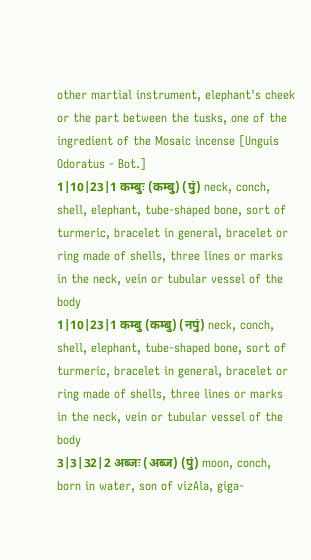other martial instrument, elephant's cheek or the part between the tusks, one of the ingredient of the Mosaic incense [Unguis Odoratus - Bot.]
1|10|23|1 कम्बुः (कम्बु) (पुं) neck, conch, shell, elephant, tube-shaped bone, sort of turmeric, bracelet in general, bracelet or ring made of shells, three lines or marks in the neck, vein or tubular vessel of the body
1|10|23|1 कम्बु (कम्बु) (नपुं) neck, conch, shell, elephant, tube-shaped bone, sort of turmeric, bracelet in general, bracelet or ring made of shells, three lines or marks in the neck, vein or tubular vessel of the body
3|3|32|2 अब्जः (अब्ज) (पुं) moon, conch, born in water, son of vizAla, giga-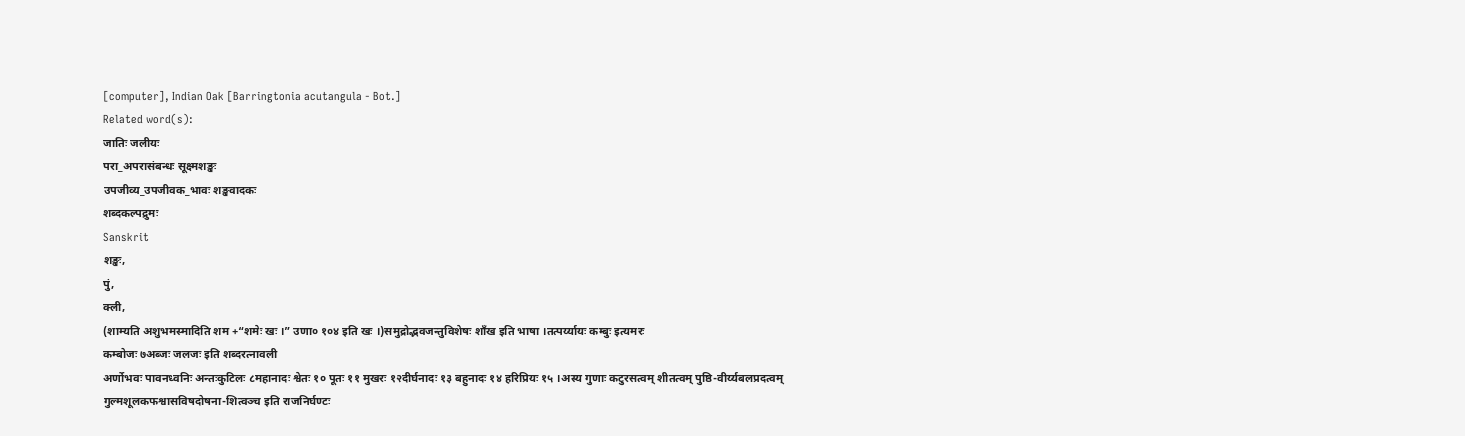[computer], Indian Oak [Barringtonia acutangula - Bot.]
Related word(s):
जातिः जलीयः
परा_अपरासंबन्धः सूक्ष्मशङ्खः
उपजीव्य_उपजीवक_भावः शङ्खवादकः
शब्दकल्पद्रुमः
Sanskrit
शङ्खः,
पुं,
क्ली,
(शाम्यति अशुभमस्मादिति शम +“शमेः खः ।” उणा० १०४ इति खः ।)समुद्रोद्भवजन्तुविशेषः शाँख इति भाषा ।तत्पर्य्यायः कम्बुः इत्यमरः
कम्बोजः ७अब्जः जलजः इति शब्दरत्नावली
अर्णोभवः पावनध्वनिः अन्तःकुटिलः ८महानादः श्वेतः १० पूतः ११ मुखरः १२दीर्घनादः १३ बहुनादः १४ हरिप्रियः १५ ।अस्य गुणाः कटुरसत्वम् शीतत्वम् पुष्ठि-वीर्य्यबलप्रदत्वम् गुल्मशूलकफश्वासविषदोषना-शित्वञ्च इति राजनिर्घण्टः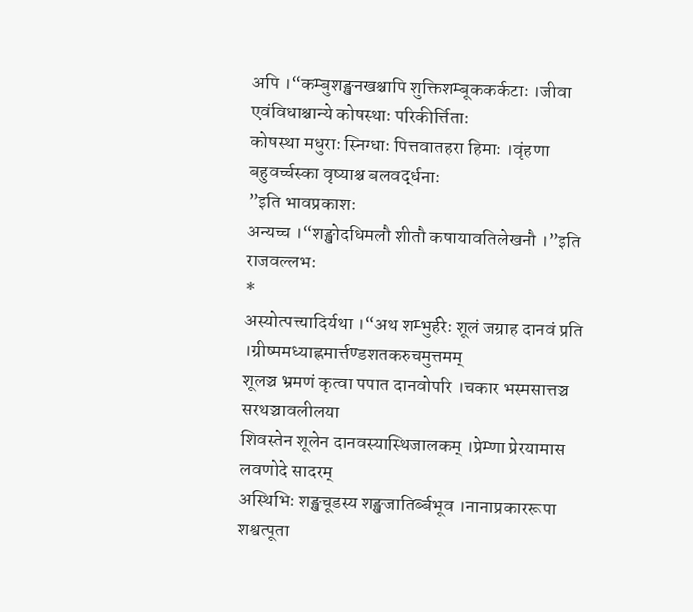अपि ।“कम्बुशङ्खनखश्चापि शुक्तिशम्बूककर्कटाः ।जीवा एवंविधाश्चान्ये कोषस्थाः परिकीर्त्तिताः
कोषस्था मधुराः स्निग्धाः पित्तवातहरा हिमाः ।वृंहणा बहुवर्च्चस्का वृष्याश्च बलवर्द्धनाः
”इति भावप्रकाशः
अन्यच्च ।“शङ्खोदधिमलौ शीतौ कषायावतिलेखनौ ।”इति राजवल्लभः
*
अस्योत्पत्त्यादिर्यथा ।“अथ शम्भुर्हरेः शूलं जग्राह दानवं प्रति ।ग्रीष्ममध्याह्नमार्त्तण्डशतकरुचमुत्तमम्
शूलञ्च भ्रमणं कृत्वा पपात दानवोपरि ।चकार भस्मसात्तञ्च सरथञ्चावलीलया
शिवस्तेन शूलेन दानवस्यास्थिजालकम् ।प्रेम्णा प्रेरयामास लवणोदे सादरम्
अस्थिभिः शङ्खचूडस्य शङ्खजातिर्ब्बभूव ।नानाप्रकाररूपा शश्वत्पूता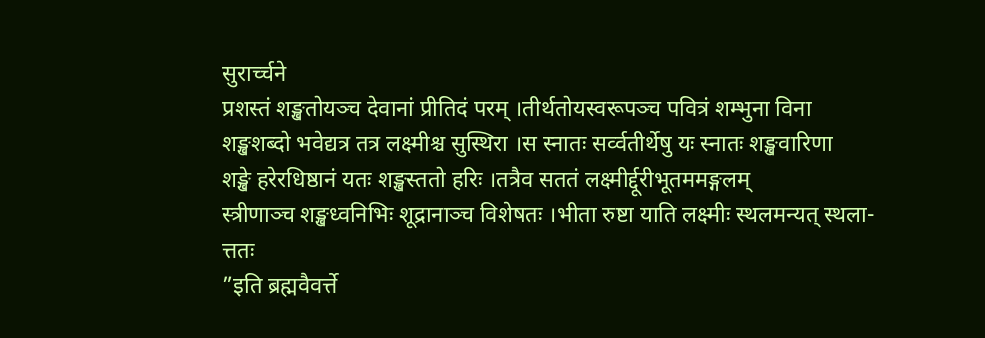सुरार्च्चने
प्रशस्तं शङ्खतोयञ्च देवानां प्रीतिदं परम् ।तीर्थतोयस्वरूपञ्च पवित्रं शम्भुना विना
शङ्खशब्दो भवेद्यत्र तत्र लक्ष्मीश्च सुस्थिरा ।स स्नातः सर्व्वतीर्थेषु यः स्नातः शङ्खवारिणा
शङ्खे हरेरधिष्ठानं यतः शङ्खस्ततो हरिः ।तत्रैव सततं लक्ष्मीर्द्दूरीभूतममङ्गलम्
स्त्रीणाञ्च शङ्खध्वनिभिः शूद्रानाञ्च विशेषतः ।भीता रुष्टा याति लक्ष्मीः स्थलमन्यत् स्थला-त्ततः
”इति ब्रह्मवैवर्त्ते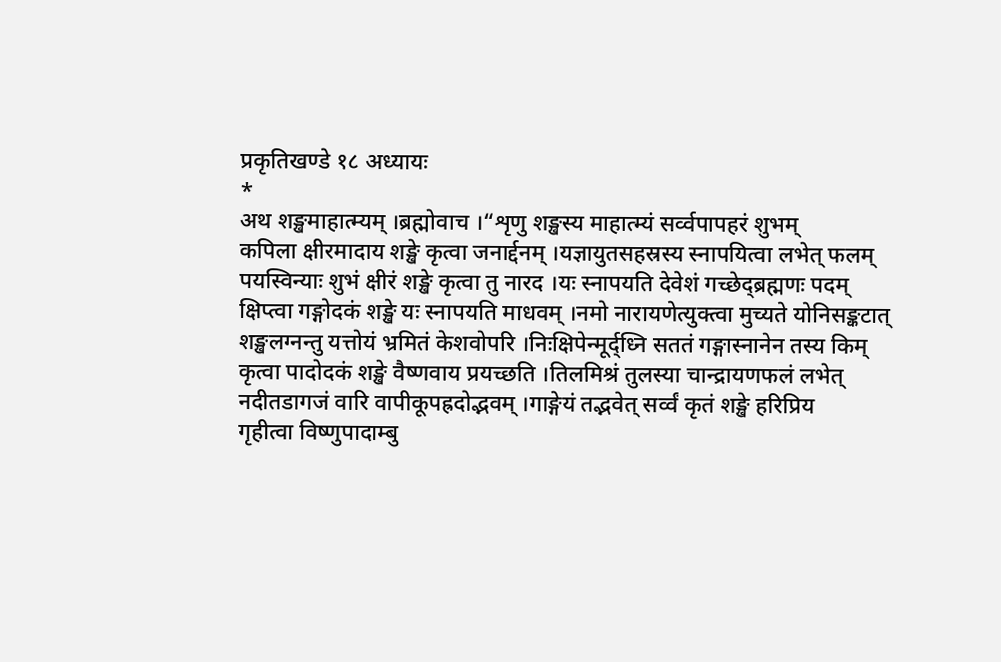प्रकृतिखण्डे १८ अध्यायः
*
अथ शङ्खमाहात्म्यम् ।ब्रह्मोवाच ।“शृणु शङ्खस्य माहात्म्यं सर्व्वपापहरं शुभम्
कपिला क्षीरमादाय शङ्खे कृत्वा जनार्द्दनम् ।यज्ञायुतसहस्रस्य स्नापयित्वा लभेत् फलम्
पयस्विन्याः शुभं क्षीरं शङ्खे कृत्वा तु नारद ।यः स्नापयति देवेशं गच्छेद्ब्रह्मणः पदम्
क्षिप्त्वा गङ्गोदकं शङ्खे यः स्नापयति माधवम् ।नमो नारायणेत्युक्त्वा मुच्यते योनिसङ्कटात्
शङ्खलग्नन्तु यत्तोयं भ्रमितं केशवोपरि ।निःक्षिपेन्मूर्द्ध्नि सततं गङ्गास्नानेन तस्य किम्
कृत्वा पादोदकं शङ्खे वैष्णवाय प्रयच्छति ।तिलमिश्रं तुलस्या चान्द्रायणफलं लभेत्
नदीतडागजं वारि वापीकूपह्रदोद्भवम् ।गाङ्गेयं तद्भवेत् सर्व्वं कृतं शङ्खे हरिप्रिय
गृहीत्वा विष्णुपादाम्बु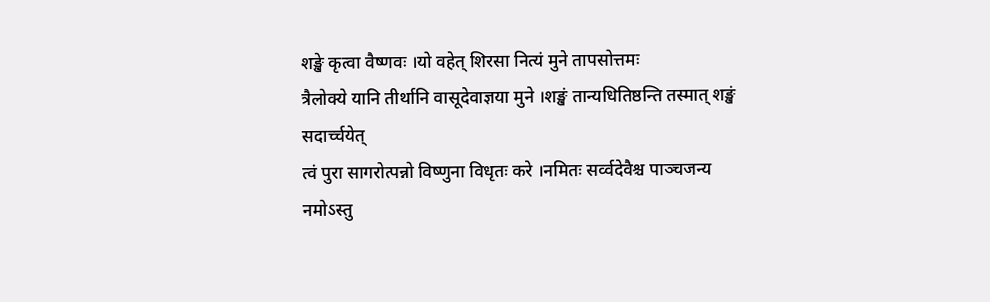शङ्खे कृत्वा वैष्णवः ।यो वहेत् शिरसा नित्यं मुने तापसोत्तमः
त्रैलोक्ये यानि तीर्थानि वासूदेवाज्ञया मुने ।शङ्खं तान्यधितिष्ठन्ति तस्मात् शङ्खं सदार्च्चयेत्
त्वं पुरा सागरोत्पन्नो विष्णुना विधृतः करे ।नमितः सर्व्वदेवैश्च पाञ्चजन्य नमोऽस्तु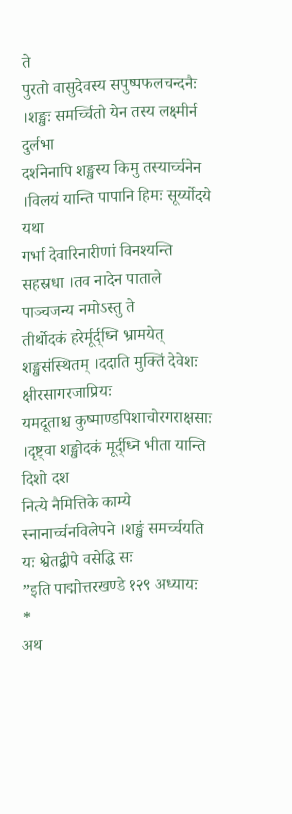ते
पुरतो वासुदेवस्य सपुष्पफलचन्दनैः ।शङ्खः समर्च्चितो येन तस्य लक्ष्मीर्न दुर्लभा
दर्शनेनापि शङ्खस्य किमु तस्यार्च्चनेन ।विलयं यान्ति पापानि हिमः सूर्य्योदये यथा
गर्भा देवारिनारीणां विनश्यन्ति सहस्रधा ।तव नादेन पाताले पाञ्चजन्य नमोऽस्तु ते
तीर्थोदकं हरेर्मूर्द्ध्नि भ्रामयेत् शङ्खसंस्थितम् ।ददाति मुक्तिं देवेशः क्षीरसागरजाप्रियः
यमदूताश्च कुष्माण्डपिशाचोरगराक्षसाः ।दृष्ट्वा शङ्खोदकं मूर्द्ध्नि भीता यान्ति दिशो दश
नित्ये नैमित्तिके काम्ये स्नानार्च्चनविलेपने ।शङ्खं समर्च्चयति यः श्वेतद्बीपे वसेद्धि सः
”इति पाद्मोत्तरखण्डे १२९ अध्यायः
*
अथ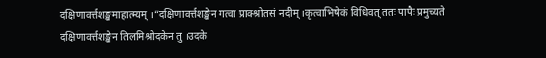दक्षिणावर्त्तशङ्खमाहात्म्यम् ।“दक्षिणावर्त्तशङ्खेन गत्वा प्राक्श्रोतसं नदीम् ।कृत्वाभिषेकं विधिवत् ततः पापैः प्रमुच्यते
दक्षिणावर्त्तशङ्खेन तिलमिश्रोदकेन तु ।उदके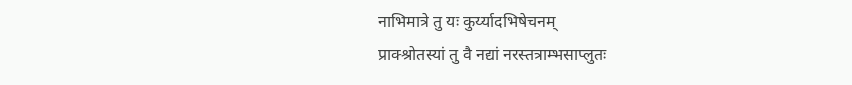नाभिमात्रे तु यः कुर्य्यादभिषेचनम्
प्राक्श्रोतस्यां तु वै नद्यां नरस्तत्राम्भसाप्लुतः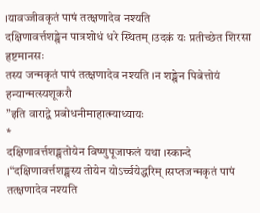।यावज्जीवकृतं पाषं तत्क्षणादेव नश्यति
दक्षिणावर्त्तशङ्खेन पात्रशोधं धरे स्थितम् ।उदकं यः प्रतीच्छेत शिरसा हृष्टमानसः
तस्य जन्मकृतं पापं तत्क्षणादेव नश्यति ।न शङ्खेन पिबेत्तोयं हन्यान्मत्स्यशूकरौ
”इति वाराद्वे प्रबोधनीमाहात्म्याध्यायः
*
दक्षिणावर्त्तशङ्खतोयेन विष्णुपूजाफलं यथा ।स्कान्दे ।“दक्षिणावर्त्तशङ्खस्य तोयेन योऽर्च्चयेद्धरिम् ।सप्तजन्मकृतं पापं तत्क्षणादेव नश्यति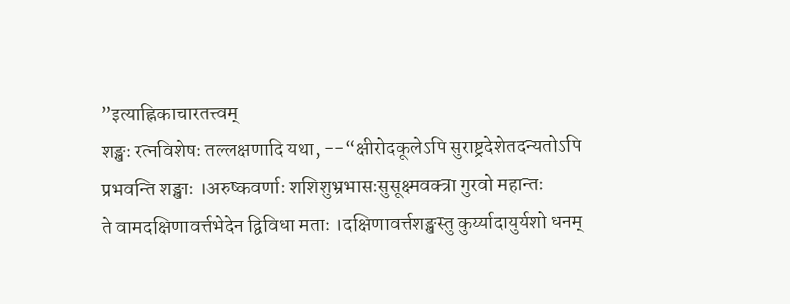”इत्याह्निकाचारतत्त्वम्
शङ्खः रत्नविशेषः तल्लक्षणादि यथा, --“क्षीरोदकूलेऽपि सुराष्ट्रदेशेतदन्यतोऽपि प्रभवन्ति शङ्खाः ।अरुष्कवर्णाः शशिशुभ्रभासःसुसूक्ष्मवक्त्रा गुरवो महान्तः
ते वामदक्षिणावर्त्तभेदेन द्विविधा मताः ।दक्षिणावर्त्तशङ्खस्तु कुर्य्यादायुर्यशो धनम्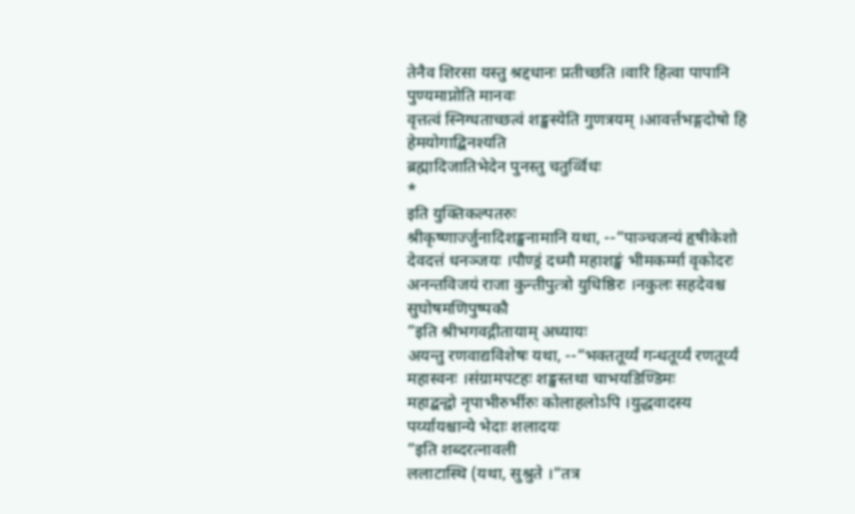तेनैव शिरसा यस्तु श्रद्दधानः प्रतीच्छति ।वारि हित्वा पापानि पुण्यमाप्नोति मानवः
वृत्तत्वं स्निग्धताच्छत्वं शङ्खस्येति गुणत्रयम् ।आवर्त्तभङ्गदोषो हि हेमयोगाद्बिनश्यति
ब्रह्मादिजातिभेदेन पुनस्तु चतुर्व्विधः
*
इति युक्तिकल्पतरुः
श्रीकृष्णार्ज्जुनादिशङ्खनामानि यथा, --“पाञ्चजन्यं हृषीकेशो देवदत्तं धनञ्जयः ।पौण्ड्रं दध्मौ महाशङ्खं भीमकर्म्मा वृकोदरः
अनन्तविजयं राजा कुन्तीपुत्त्रो युधिष्ठिरः ।नकुलः सहदेवश्च सुघोषमणिपुष्पकौ
”इति श्रीभगवद्गीतायाम् अध्यायः
अयन्तु रणवाद्यविशेषः यथा, --“भक्ततूर्य्यं गन्धतूर्य्यं रणतूर्य्यं महास्वनः ।संग्रामपटहः शङ्खस्तथा चाभयडिण्डिमः
महाद्बन्द्वो नृपाभीरुर्भीरुः कोलाहलोऽपि ।युद्धवादस्य पर्य्यायश्चान्ये भेदाः शलादयः
”इति शब्दरत्नावली
ललाटास्थि (यथा, सुश्रुते ।“तत्र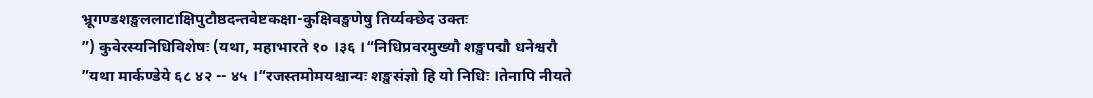भ्रूगण्डशङ्खललाटाक्षिपुटौष्ठदन्तवेष्टकक्षा-कुक्षिवङ्खणेषु तिर्य्यक्छेद उक्तः
”) कुवेरस्यनिधिविशेषः (यथा, महाभारते १० ।३६ ।“निधिप्रवरमुख्यौ शङ्खपद्मौ धनेश्वरौ
”यथा मार्कण्डेये ६८ ४२ -- ४५ ।“रजस्तमोमयश्चान्यः शङ्खसंज्ञो हि यो निधिः ।तेनापि नीयते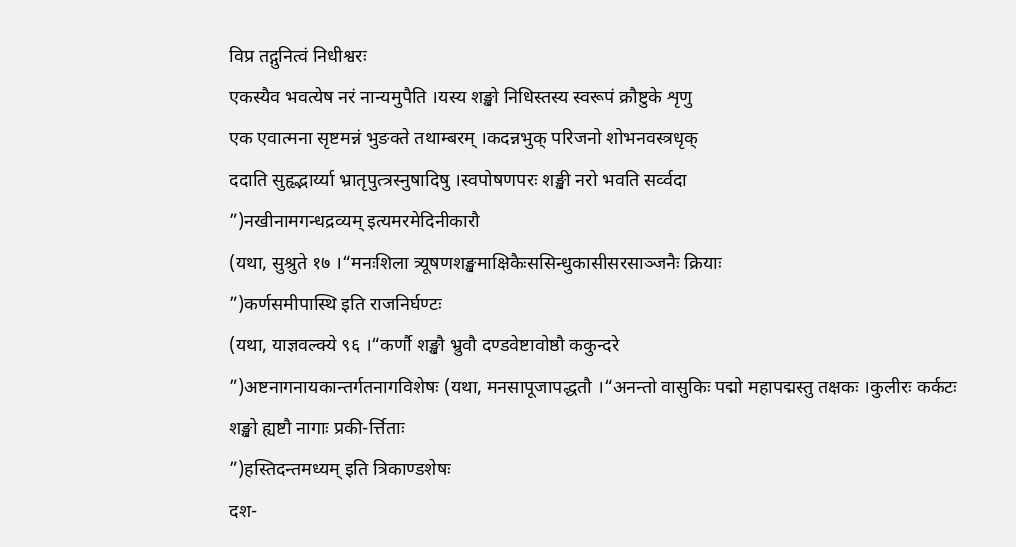विप्र तद्गुनित्वं निधीश्वरः
एकस्यैव भवत्येष नरं नान्यमुपैति ।यस्य शङ्खो निधिस्तस्य स्वरूपं क्रौष्टुके शृणु
एक एवात्मना सृष्टमन्नं भुङक्ते तथाम्बरम् ।कदन्नभुक् परिजनो शोभनवस्त्रधृक्
ददाति सुहृद्भार्य्या भ्रातृपुत्त्रस्नुषादिषु ।स्वपोषणपरः शङ्खी नरो भवति सर्व्वदा
”)नखीनामगन्धद्रव्यम् इत्यमरमेदिनीकारौ
(यथा, सुश्रुते १७ ।“मनःशिला त्र्यूषणशङ्खमाक्षिकैःससिन्धुकासीसरसाञ्जनैः क्रियाः
”)कर्णसमीपास्थि इति राजनिर्घण्टः
(यथा, याज्ञवल्क्ये ९६ ।“कर्णौ शङ्खौ भ्रुवौ दण्डवेष्टावोष्ठौ ककुन्दरे
”)अष्टनागनायकान्तर्गतनागविशेषः (यथा, मनसापूजापद्धतौ ।“अनन्तो वासुकिः पद्मो महापद्मस्तु तक्षकः ।कुलीरः कर्कटः शङ्खो ह्यष्टौ नागाः प्रकी-र्त्तिताः
”)हस्तिदन्तमध्यम् इति त्रिकाण्डशेषः
दश-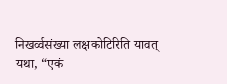निखर्व्वसंख्या लक्षकोटिरिति यावत् यथा, “एकं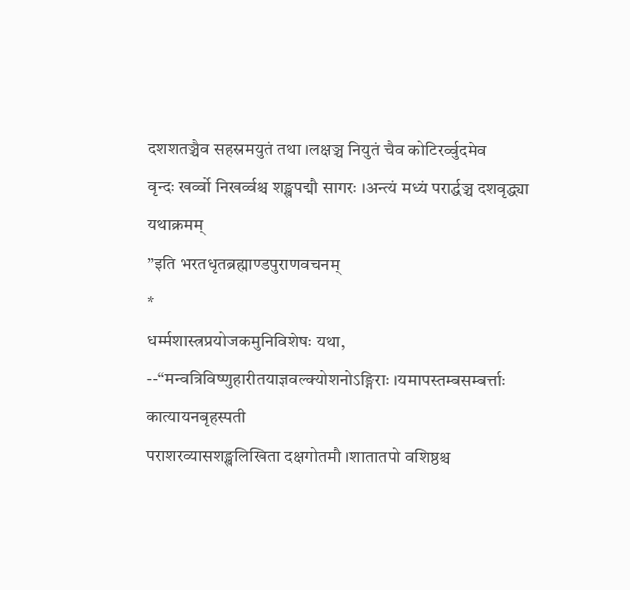दशशतञ्चैव सहस्रमयुतं तथा ।लक्षञ्च नियुतं चैव कोटिरर्व्वुदमेव
वृन्दः खर्व्वो निखर्व्वश्च शङ्खपद्मौ सागरः ।अन्त्यं मध्यं परार्द्धञ्च दशवृद्ध्या यथाक्रमम्
”इति भरतधृतब्रह्माण्डपुराणवचनम्
*
धर्म्मशास्त्रप्रयोजकमुनिविशेषः यथा, --“मन्वत्रिविष्णुहारीतयाज्ञवल्क्योशनोऽङ्गिराः ।यमापस्तम्बसम्बर्त्ताः कात्यायनबृहस्पती
पराशरव्यासशङ्खलिखिता दक्षगोतमौ ।शातातपो वशिष्ठश्च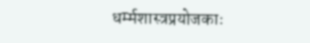धर्म्मशास्त्रप्रयोजकाः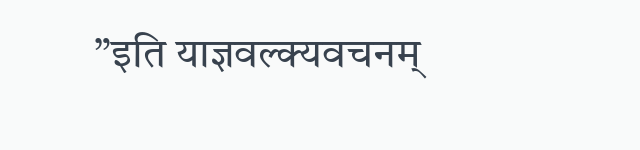”इति याज्ञवल्क्यवचनम्